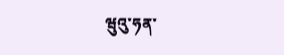ཝུའུ་ཧན་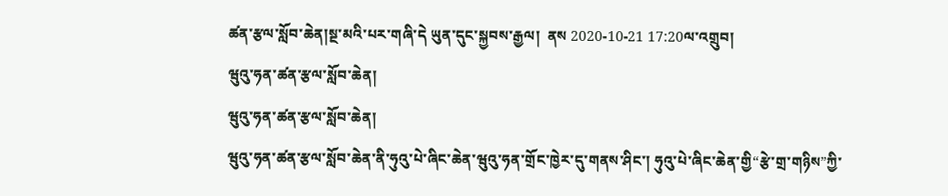ཚན་རྩལ་སློབ་ཆེན།སྔ་མའི་པར་གཞི་དེ ཡུན་དུང་སྐྱབས་རྒྱལ།  ནས 2020-10-21 17:20ལ་འགྲུབ།
ཝུའུ་ཧན་ཚན་རྩལ་སློབ་ཆེན།
ཝུའུ་ཧན་ཚན་རྩལ་སློབ་ཆེན།
ཝུའུ་ཧན་ཚན་རྩལ་སློབ་ཆེན་ནི་ཧུའུ་པེ་ཞིང་ཆེན་ཝུའུ་ཧན་གྲོང་ཁྱེར་དུ་གནས་ཤིང་། ཧུའུ་པེ་ཞིང་ཆེན་གྱི“རྩེ་གྲ་གཉིས”ཀྱི་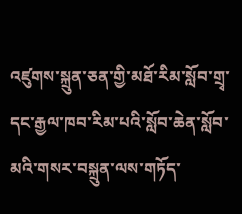འཛུགས་སྐྲུན་ཅན་གྱི་མཐོ་རིམ་སློབ་གྲྭ་དང་རྒྱལ་ཁབ་རིམ་པའི་སློབ་ཆེན་སློབ་མའི་གསར་བསྐྲུན་ལས་གཏོད་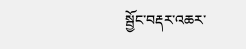སྦྱོང་བརྡར་འཆར་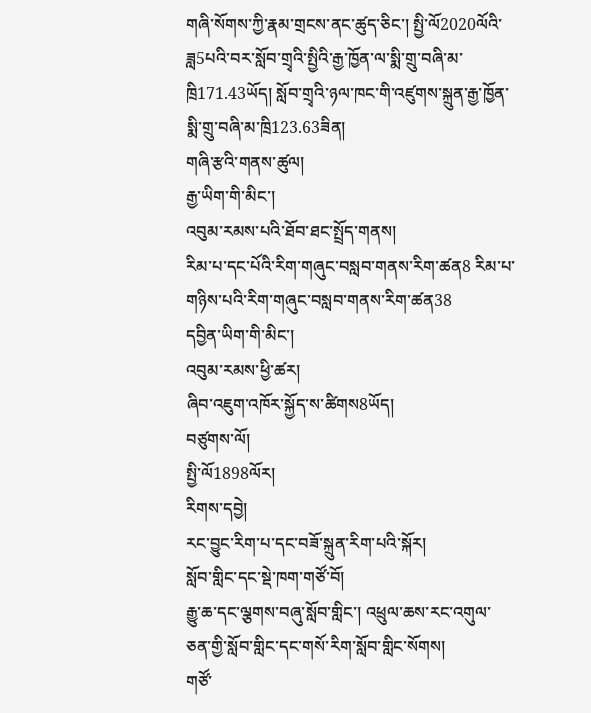གཞི་སོགས་ཀྱི་རྣམ་གྲངས་ནང་ཚུད་ཅིང་། སྤྱི་ལོ2020ལོའི་ཟླ5པའི་བར་སློབ་གྲྭའི་སྤྱིའི་རྒྱ་ཁྱོན་ལ་སྨི་གྲུ་བཞི་མ་ཁྲི171.43ཡོད། སློབ་གྲྭའི་ཉལ་ཁང་གི་འཛུགས་སྐྲུན་རྒྱ་ཁྱོན་སྨི་གྲུ་བཞི་མ་ཁྲི123.63ཟིན།
གཞི་རྩའི་གནས་ཚུལ།
རྒྱ་ཡིག་གི་མིང་།
འབུམ་རམས་པའི་ཐོབ་ཐང་སྤྲོད་གནས།
རིམ་པ་དང་པོའི་རིག་གཞུང་བསླབ་གནས་རིག་ཚན8 རིམ་པ་གཉིས་པའི་རིག་གཞུང་བསླབ་གནས་རིག་ཚན38
དབྱིན་ཡིག་གི་མིང་།
འབུམ་རམས་ཕྱི་ཚར།
ཞིབ་འཇུག་འཁོར་སྐྱོད་ས་ཚིགས8ཡོད།
བཙུགས་ལོ།
སྤྱི་ལོ1898ལོར།
རིགས་དབྱེ།
རང་བྱུང་རིག་པ་དང་བཟོ་སྐྲུན་རིག་པའི་སྐོར།
སློབ་གླིང་དང་སྡེ་ཁག་གཙོ་བོ།
རྒྱུ་ཆ་དང་ལྕགས་བཞུ་སློབ་གླིང་། འཕྲུལ་ཆས་རང་འགུལ་ཅན་གྱི་སློབ་གླིང་དང་གསོ་རིག་སློབ་གླིང་སོགས།
གཙོ་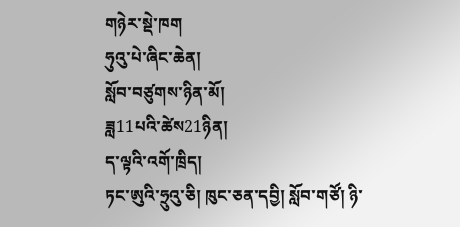གཉེར་སྡེ་ཁག
ཧུའུ་པེ་ཞིང་ཆེན།
སློབ་བཙུགས་ཉིན་མོ།
ཟླ11པའི་ཚེས21ཉིན།
ད་ལྟའི་འགོ་ཁྲིད།
ཏང་ཨུའི་ཧྲུའུ་ཅི། ཁུང་ཅན་དབྱི། སློབ་གཙོ། ཉི་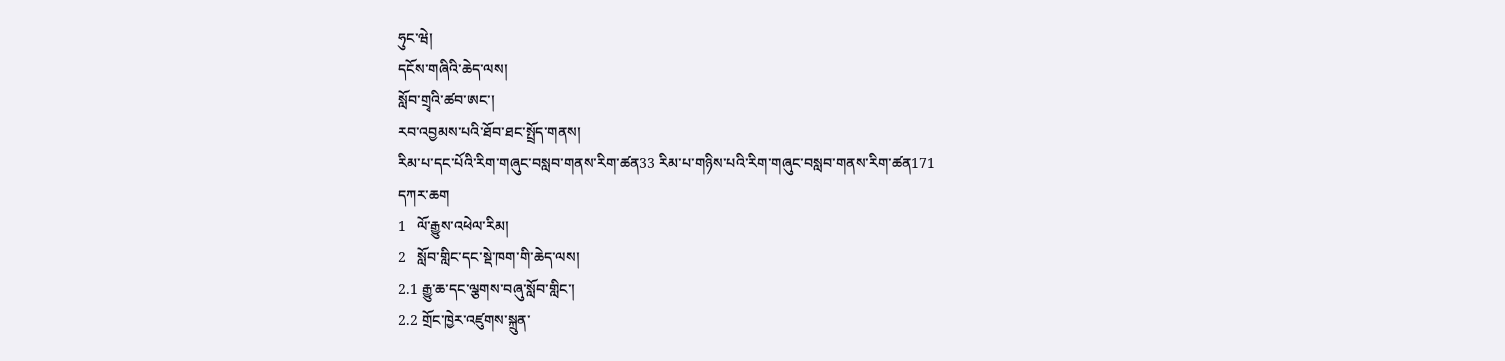ཧུང་ཝེ།
དངོས་གཞིའི་ཆེད་ལས།
སློབ་གྲྭའི་ཚབ་ཨང་།
རབ་འབྱམས་པའི་ཐོབ་ཐང་སྤྲོད་གནས།
རིམ་པ་དང་པོའི་རིག་གཞུང་བསླབ་གནས་རིག་ཚན33 རིམ་པ་གཉིས་པའི་རིག་གཞུང་བསླབ་གནས་རིག་ཚན171
དཀར་ཆག
1   ལོ་རྒྱུས་འཕེལ་རིམ།
2   སློབ་གླིང་དང་སྡེ་ཁག་གི་ཆེད་ལས།
2.1 རྒྱུ་ཆ་དང་ལྕགས་བཞུ་སློབ་གླིང་།
2.2 གྲོང་ཁྱེར་འཛུགས་སྐྲུན་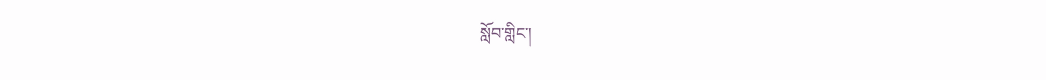སློབ་གླིང་།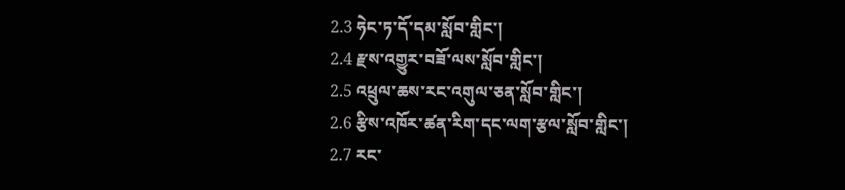2.3 ཧེང་ཏ་དོ་དམ་སློབ་གླིང་།
2.4 རྫས་འགྱུར་བཟོ་ལས་སློབ་གླིང་།
2.5 འཕྲུལ་ཆས་རང་འགུལ་ཅན་སློབ་གླིང་།
2.6 རྩིས་འཁོར་ཚན་རིག་དང་ལག་རྩལ་སློབ་གླིང་།
2.7 རང་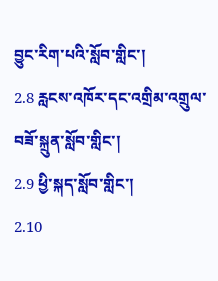བྱུང་རིག་པའི་སློབ་གླིང་།
2.8 རླངས་འཁོར་དང་འགྲིམ་འགྲུལ་བཟོ་སྐྲུན་སློབ་གླིང་།
2.9 ཕྱི་སྐད་སློབ་གླིང་།
2.10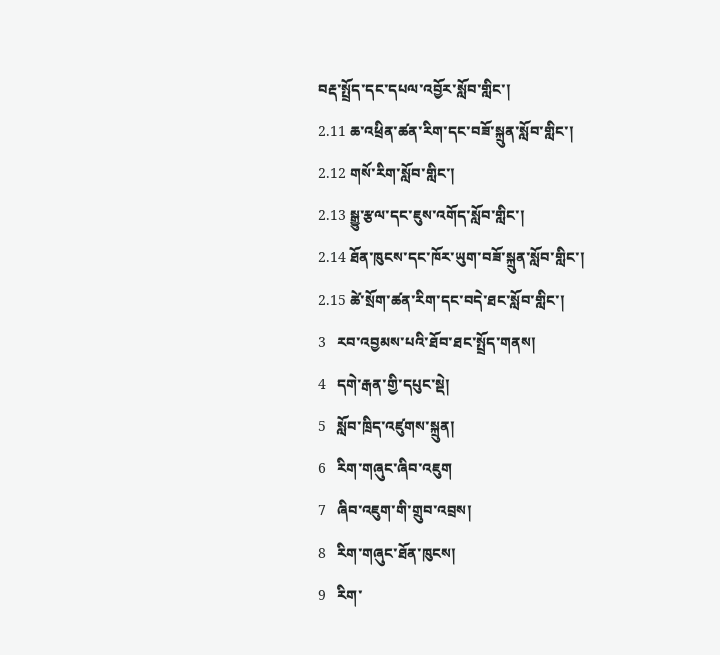བརྡ་སྤྲོད་དང་དཔལ་འབྱོར་སློབ་གླིང་།
2.11 ཆ་འཕྲིན་ཚན་རིག་དང་བཟོ་སྐྲུན་སློབ་གླིང་།
2.12 གསོ་རིག་སློབ་གླིང་།
2.13 སྒྱུ་རྩལ་དང་ཇུས་འགོད་སློབ་གླིང་།
2.14 ཐོན་ཁུངས་དང་ཁོར་ཡུག་བཟོ་སྐྲུན་སློབ་གླིང་།
2.15 ཚེ་སྲོག་ཚན་རིག་དང་བདེ་ཐང་སློབ་གླིང་།
3   རབ་འབྱམས་པའི་ཐོབ་ཐང་སྤྲོད་གནས།
4   དགེ་རྒན་གྱི་དཔུང་སྡེ།
5   སློབ་ཁྲིད་འཛུགས་སྐྲུན།
6   རིག་གཞུང་ཞིབ་འཇུག
7   ཞིབ་འཇུག་གི་གྲུབ་འབྲས།
8   རིག་གཞུང་ཐོན་ཁུངས།
9   རིག་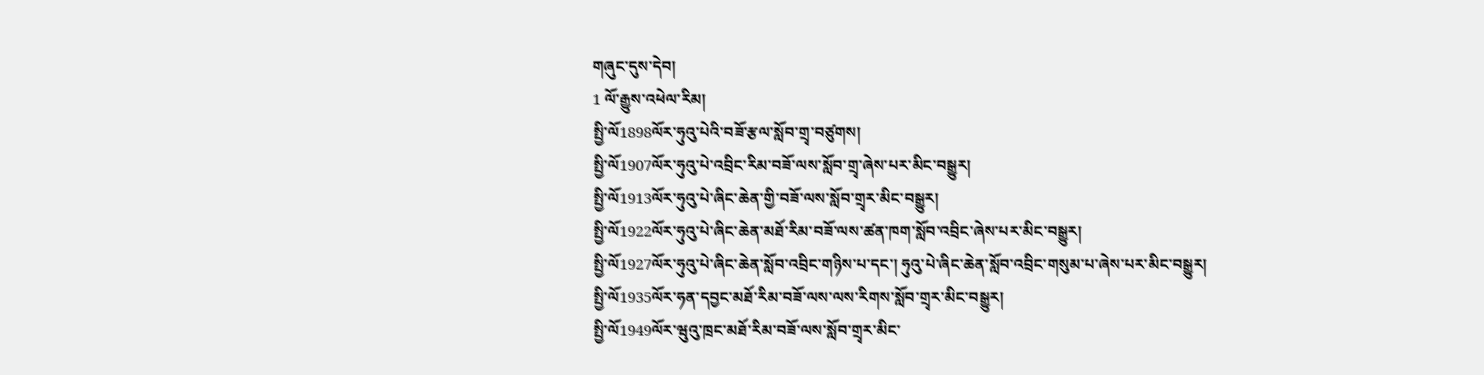གཞུང་དུས་དེབ།
1 ལོ་རྒྱུས་འཕེལ་རིམ།
སྤྱི་ལོ1898ལོར་ཧུའུ་པེའི་བཟོ་རྩལ་སློབ་གྲྭ་བཙུགས།
སྤྱི་ལོ1907ལོར་ཧུའུ་པེ་འབྲིང་རིམ་བཟོ་ལས་སློབ་གྲྭ་ཞེས་པར་མིང་བསྒྱུར།
སྤྱི་ལོ1913ལོར་ཧུའུ་པེ་ཞིང་ཆེན་གྱི་བཟོ་ལས་སློབ་གྲྭར་མིང་བསྒྱུར།
སྤྱི་ལོ1922ལོར་ཧུའུ་པེ་ཞིང་ཆེན་མཐོ་རིམ་བཟོ་ལས་ཚན་ཁག་སློབ་འབྲིང་ཞེས་པར་མིང་བསྒྱུར།
སྤྱི་ལོ1927ལོར་ཧུའུ་པེ་ཞིང་ཆེན་སློབ་འབྲིང་གཉིས་པ་དང་། ཧུའུ་པེ་ཞིང་ཆེན་སློབ་འབྲིང་གསུམ་པ་ཞེས་པར་མིང་བསྒྱུར།
སྤྱི་ལོ1935ལོར་ཧན་དབྱང་མཐོ་རིམ་བཟོ་ལས་ལས་རིགས་སློབ་གྲྭར་མིང་བསྒྱུར།
སྤྱི་ལོ1949ལོར་ཝུའུ་ཁྲང་མཐོ་རིམ་བཟོ་ལས་སློབ་གྲྭར་མིང་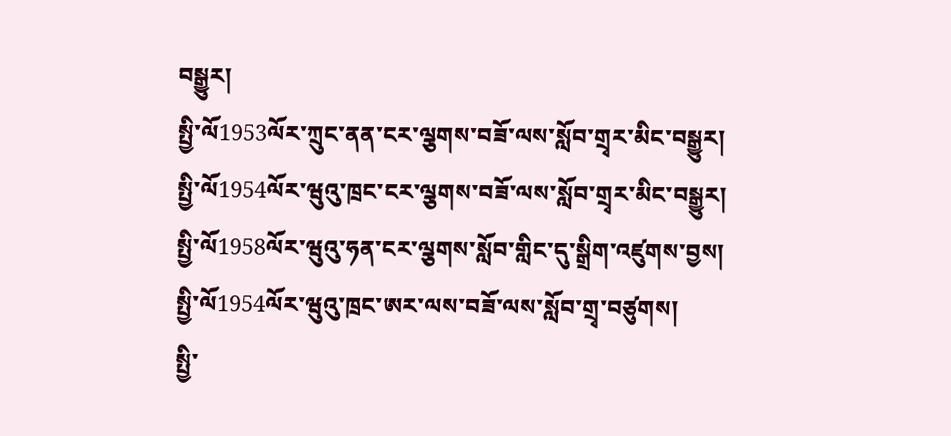བསྒྱུར།
སྤྱི་ལོ1953ལོར་ཀྲུང་ནན་ངར་ལྕགས་བཟོ་ལས་སློབ་གྲྭར་མིང་བསྒྱུར།
སྤྱི་ལོ1954ལོར་ཝུའུ་ཁྲང་ངར་ལྕགས་བཟོ་ལས་སློབ་གྲྭར་མིང་བསྒྱུར།
སྤྱི་ལོ1958ལོར་ཝུའུ་ཧན་ངར་ལྕགས་སློབ་གླིང་དུ་སྒྲིག་འཛུགས་བྱས།
སྤྱི་ལོ1954ལོར་ཝུའུ་ཁྲང་ཨར་ལས་བཟོ་ལས་སློབ་གྲྭ་བཙུགས།
སྤྱི་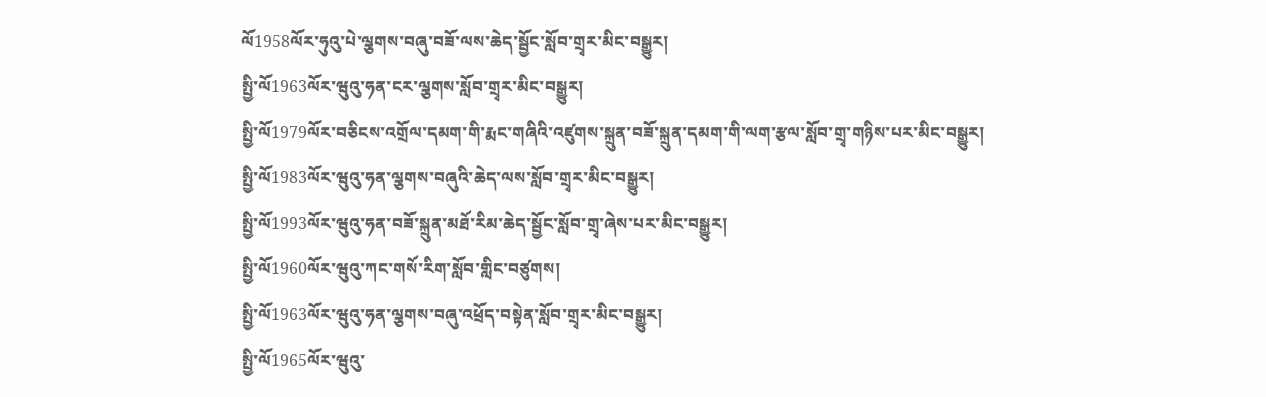ལོ1958ལོར་ཧུའུ་པེ་ལྕགས་བཞུ་བཟོ་ལས་ཆེད་སྦྱོང་སློབ་གྲྭར་མིང་བསྒྱུར།
སྤྱི་ལོ1963ལོར་ཝུའུ་ཧན་ངར་ལྕགས་སློབ་གྲྭར་མིང་བསྒྱུར།
སྤྱི་ལོ1979ལོར་བཅིངས་འགྲོལ་དམག་གི་རྨང་གཞིའི་འཛུགས་སྐྲུན་བཟོ་སྐྲུན་དམག་གི་ལག་རྩལ་སློབ་གྲྭ་གཉིས་པར་མིང་བསྒྱུར།
སྤྱི་ལོ1983ལོར་ཝུའུ་ཧན་ལྕགས་བཞུའི་ཆེད་ལས་སློབ་གྲྭར་མིང་བསྒྱུར།
སྤྱི་ལོ1993ལོར་ཝུའུ་ཧན་བཟོ་སྐྲུན་མཐོ་རིམ་ཆེད་སྦྱོང་སློབ་གྲྭ་ཞེས་པར་མིང་བསྒྱུར།
སྤྱི་ལོ1960ལོར་ཝུའུ་ཀང་གསོ་རིག་སློབ་གླིང་བཙུགས།
སྤྱི་ལོ1963ལོར་ཝུའུ་ཧན་ལྕགས་བཞུ་འཕྲོད་བསྟེན་སློབ་གྲྭར་མིང་བསྒྱུར།
སྤྱི་ལོ1965ལོར་ཝུའུ་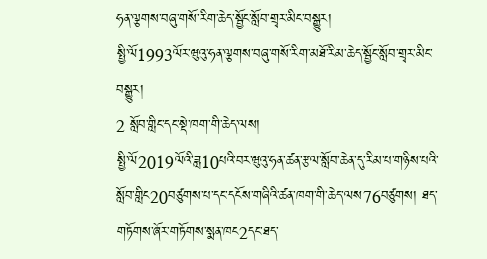ཧན་ལྕགས་བཞུ་གསོ་རིག་ཆེད་སྦྱོང་སློབ་གྲྭར་མིང་བསྒྱུར།
སྤྱི་ལོ1993ལོར་ཝུའུ་ཧན་ལྕགས་བཞུ་གསོ་རིག་མཐོ་རིམ་ཆེད་སྦྱོང་སློབ་གྲྭར་མིང་བསྒྱུར།
2 སློབ་གླིང་དང་སྡེ་ཁག་གི་ཆེད་ལས།
སྤྱི་ལོ2019ལོའི་ཟླ10པའི་བར་ཝུའུ་ཧན་ཚན་རྩལ་སློབ་ཆེན་དུ་རིམ་པ་གཉིས་པའི་སློབ་གླིང20བཙུགས་པ་དང་དངོས་གཞིའི་ཚན་ཁག་གི་ཆེད་ལས76བཙུགས། ཐད་གཏོགས་ཞོར་གཏོགས་སྨན་ཁང2དང་ཐད་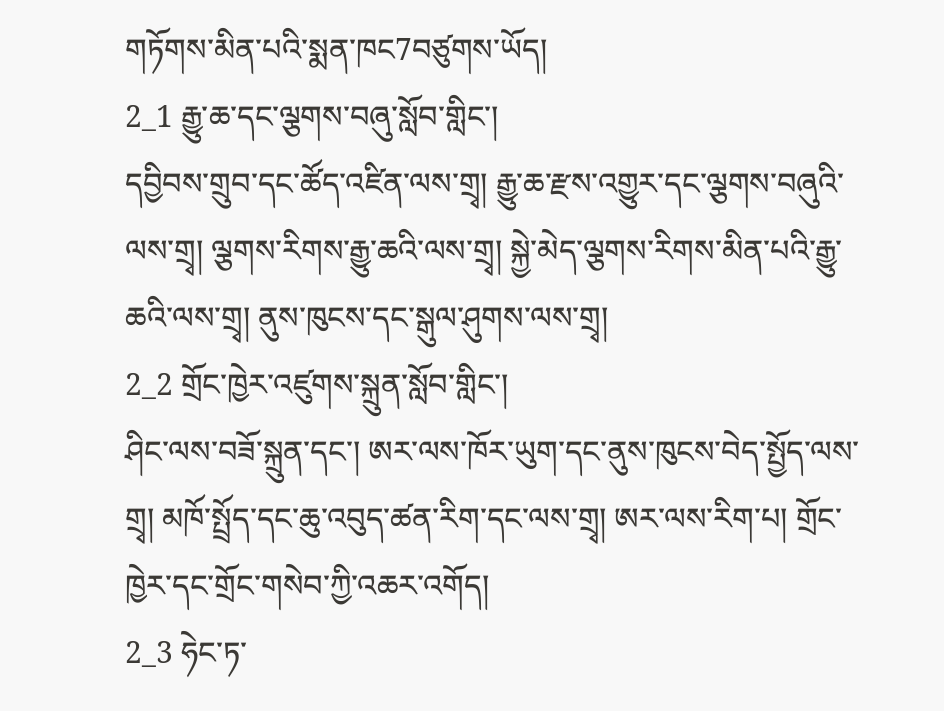གཏོགས་མིན་པའི་སྨན་ཁང7བཙུགས་ཡོད།
2_1 རྒྱུ་ཆ་དང་ལྕགས་བཞུ་སློབ་གླིང་།
དབྱིབས་གྲུབ་དང་ཚོད་འཛིན་ལས་གྲྭ། རྒྱུ་ཆ་རྫས་འགྱུར་དང་ལྕགས་བཞུའི་ལས་གྲྭ། ལྕགས་རིགས་རྒྱུ་ཆའི་ལས་གྲྭ། སྐྱེ་མེད་ལྕགས་རིགས་མིན་པའི་རྒྱུ་ཆའི་ལས་གྲྭ། ནུས་ཁུངས་དང་སྒུལ་ཤུགས་ལས་གྲྭ།
2_2 གྲོང་ཁྱེར་འཛུགས་སྐྲུན་སློབ་གླིང་།
ཤིང་ལས་བཟོ་སྐྲུན་དང་། ཨར་ལས་ཁོར་ཡུག་དང་ནུས་ཁུངས་བེད་སྤྱོད་ལས་གྲྭ། མཁོ་སྤྲོད་དང་ཆུ་འབུད་ཚན་རིག་དང་ལས་གྲྭ། ཨར་ལས་རིག་པ། གྲོང་ཁྱེར་དང་གྲོང་གསེབ་ཀྱི་འཆར་འགོད།
2_3 ཧེང་ཏ་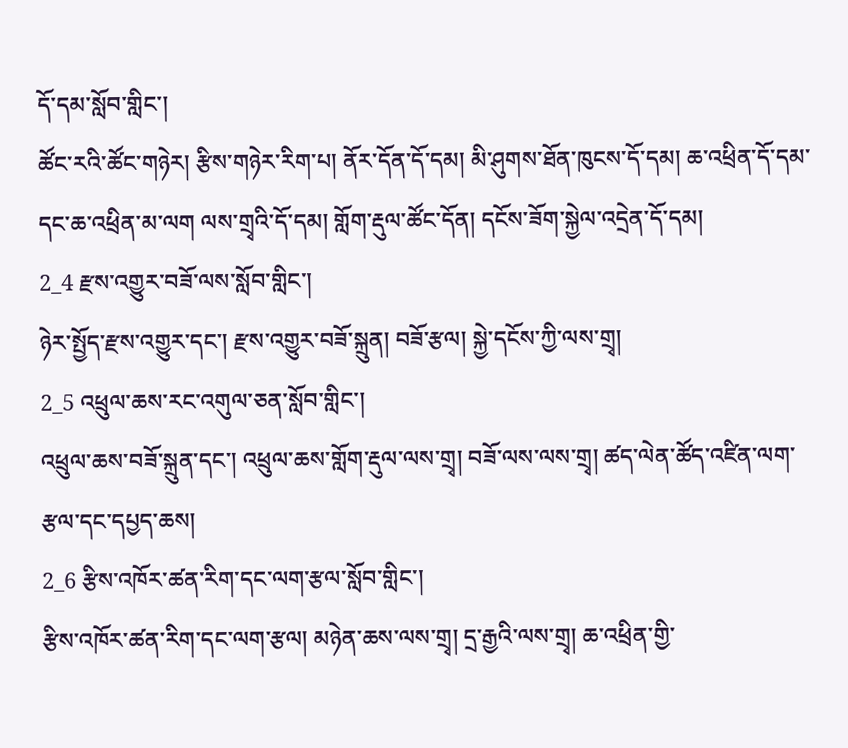དོ་དམ་སློབ་གླིང་།
ཚོང་རའི་ཚོང་གཉེར། རྩིས་གཉེར་རིག་པ། ནོར་དོན་དོ་དམ། མི་ཤུགས་ཐོན་ཁུངས་དོ་དམ། ཆ་འཕྲིན་དོ་དམ་དང་ཆ་འཕྲིན་མ་ལག ལས་གྲྭའི་དོ་དམ། གློག་རྡུལ་ཚོང་དོན། དངོས་ཟོག་སྐྱེལ་འདྲེན་དོ་དམ།
2_4 རྫས་འགྱུར་བཟོ་ལས་སློབ་གླིང་།
ཉེར་སྤྱོད་རྫས་འགྱུར་དང་། རྫས་འགྱུར་བཟོ་སྐྲུན། བཟོ་རྩལ། སྐྱེ་དངོས་ཀྱི་ལས་གྲྭ།
2_5 འཕྲུལ་ཆས་རང་འགུལ་ཅན་སློབ་གླིང་།
འཕྲུལ་ཆས་བཟོ་སྐྲུན་དང་། འཕྲུལ་ཆས་གློག་རྡུལ་ལས་གྲྭ། བཟོ་ལས་ལས་གྲྭ། ཚད་ལེན་ཚོད་འཛིན་ལག་རྩལ་དང་དཔྱད་ཆས།
2_6 རྩིས་འཁོར་ཚན་རིག་དང་ལག་རྩལ་སློབ་གླིང་།
རྩིས་འཁོར་ཚན་རིག་དང་ལག་རྩལ། མཉེན་ཆས་ལས་གྲྭ། དྲ་རྒྱའི་ལས་གྲྭ། ཆ་འཕྲིན་གྱི་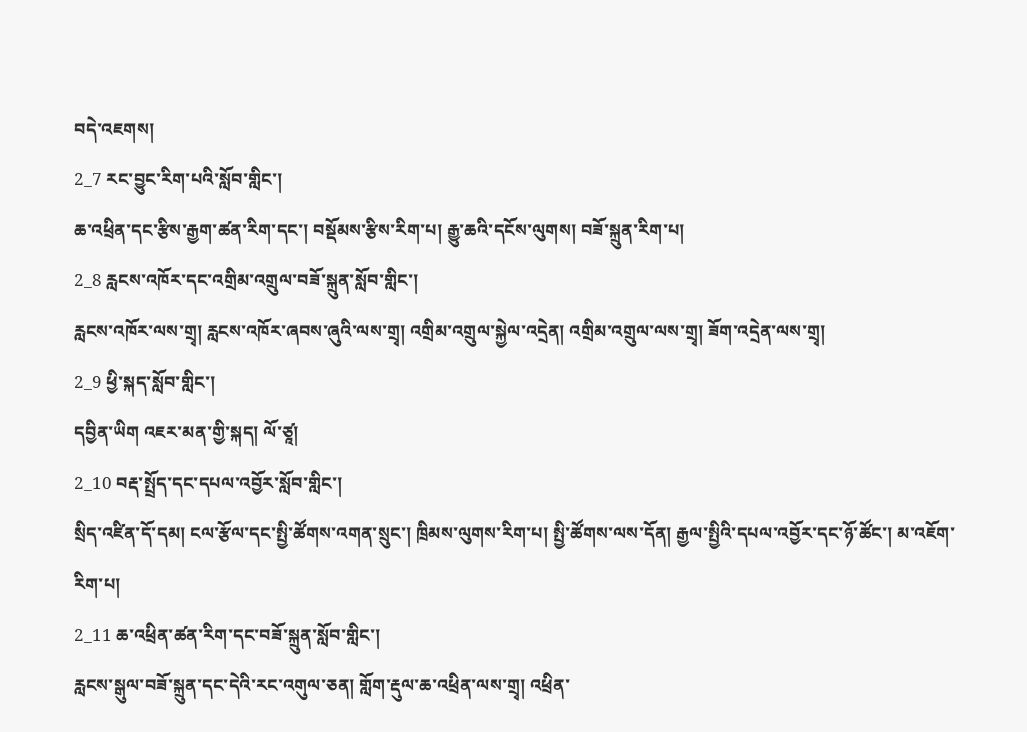བདེ་འཇགས།
2_7 རང་བྱུང་རིག་པའི་སློབ་གླིང་།
ཆ་འཕྲིན་དང་རྩིས་རྒྱག་ཚན་རིག་དང་། བསྡོམས་རྩིས་རིག་པ། རྒྱུ་ཆའི་དངོས་ལུགས། བཟོ་སྐྲུན་རིག་པ།
2_8 རླངས་འཁོར་དང་འགྲིམ་འགྲུལ་བཟོ་སྐྲུན་སློབ་གླིང་།
རླངས་འཁོར་ལས་གྲྭ། རླངས་འཁོར་ཞབས་ཞུའི་ལས་གྲྭ། འགྲིམ་འགྲུལ་སྐྱེལ་འདྲེན། འགྲིམ་འགྲུལ་ལས་གྲྭ། ཟོག་འདྲེན་ལས་གྲྭ།
2_9 ཕྱི་སྐད་སློབ་གླིང་།
དབྱིན་ཡིག འཇར་མན་གྱི་སྐད། ལོ་ཙཱ།
2_10 བརྡ་སྤྲོད་དང་དཔལ་འབྱོར་སློབ་གླིང་།
སྲིད་འཛིན་དོ་དམ། ངལ་རྩོལ་དང་སྤྱི་ཚོགས་འགན་སྲུང་། ཁྲིམས་ལུགས་རིག་པ། སྤྱི་ཚོགས་ལས་དོན། རྒྱལ་སྤྱིའི་དཔལ་འབྱོར་དང་ཉོ་ཚོང་། མ་འཇོག་རིག་པ།
2_11 ཆ་འཕྲིན་ཚན་རིག་དང་བཟོ་སྐྲུན་སློབ་གླིང་།
རླངས་སྒུལ་བཟོ་སྐྲུན་དང་དེའི་རང་འགུལ་ཅན། གློག་རྡུལ་ཆ་འཕྲིན་ལས་གྲྭ། འཕྲིན་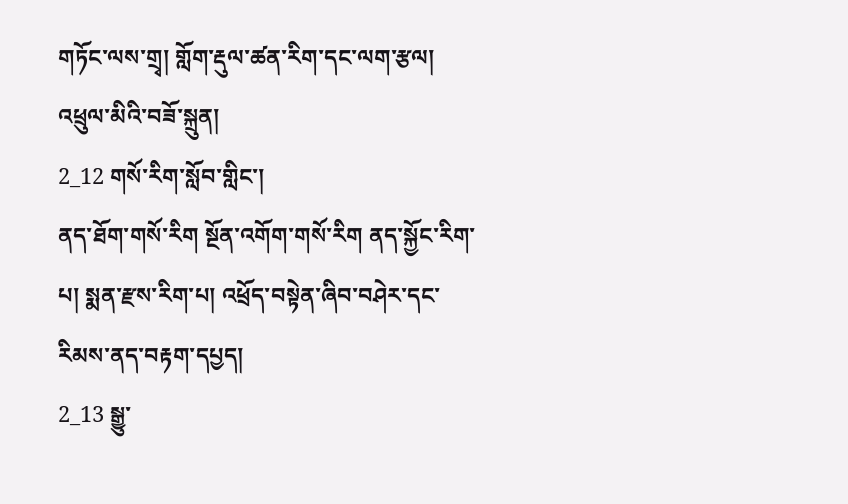གཏོང་ལས་གྲྭ། གློག་རྡུལ་ཚན་རིག་དང་ལག་རྩལ། འཕྲུལ་མིའི་བཟོ་སྐྲུན།
2_12 གསོ་རིག་སློབ་གླིང་།
ནད་ཐོག་གསོ་རིག སྔོན་འགོག་གསོ་རིག ནད་སྐྱོང་རིག་པ། སྨན་རྫས་རིག་པ། འཕྲོད་བསྟེན་ཞིབ་བཤེར་དང་རིམས་ནད་བརྟག་དཔྱད།
2_13 སྒྱུ་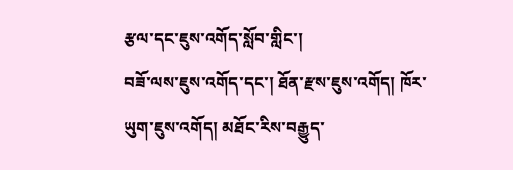རྩལ་དང་ཇུས་འགོད་སློབ་གླིང་།
བཟོ་ལས་ཇུས་འགོད་དང་། ཐོན་རྫས་ཇུས་འགོད། ཁོར་ཡུག་ཇུས་འགོད། མཐོང་རིས་བརྒྱུད་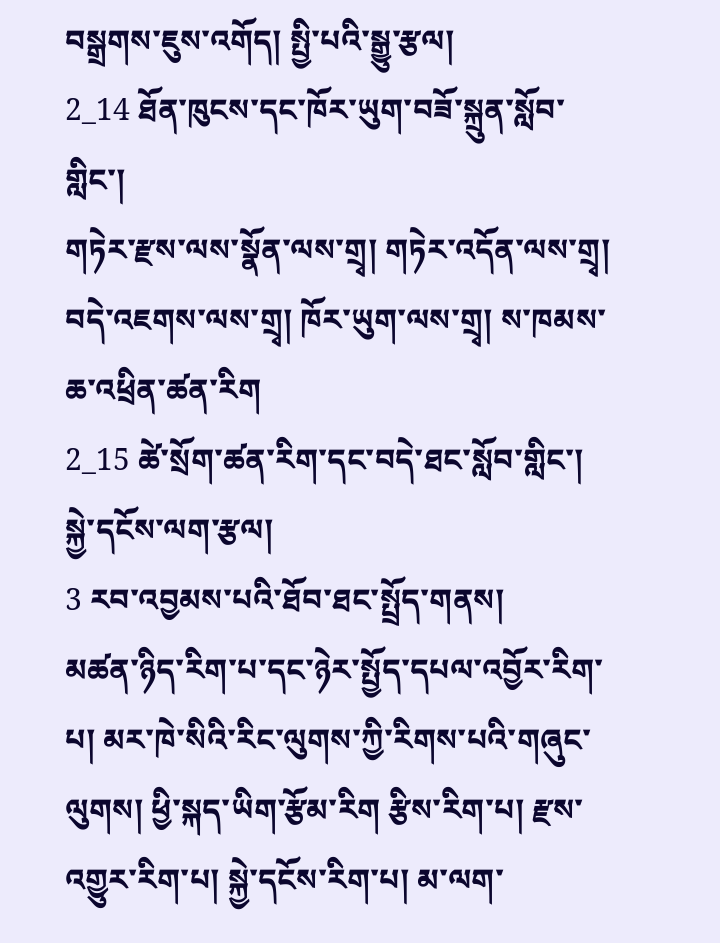བསྒྲགས་ཇུས་འགོད། སྤྱི་པའི་སྒྱུ་རྩལ།
2_14 ཐོན་ཁུངས་དང་ཁོར་ཡུག་བཟོ་སྐྲུན་སློབ་གླིང་།
གཏེར་རྫས་ལས་སྣོན་ལས་གྲྭ། གཏེར་འདོན་ལས་གྲྭ། བདེ་འཇགས་ལས་གྲྭ། ཁོར་ཡུག་ལས་གྲྭ། ས་ཁམས་ཆ་འཕྲིན་ཚན་རིག
2_15 ཚེ་སྲོག་ཚན་རིག་དང་བདེ་ཐང་སློབ་གླིང་།
སྐྱེ་དངོས་ལག་རྩལ།
3 རབ་འབྱམས་པའི་ཐོབ་ཐང་སྤྲོད་གནས།
མཚན་ཉིད་རིག་པ་དང་ཉེར་སྤྱོད་དཔལ་འབྱོར་རིག་པ། མར་ཁེ་སིའི་རིང་ལུགས་ཀྱི་རིགས་པའི་གཞུང་ལུགས། ཕྱི་སྐད་ཡིག་རྩོམ་རིག རྩིས་རིག་པ། རྫས་འགྱུར་རིག་པ། སྐྱེ་དངོས་རིག་པ། མ་ལག་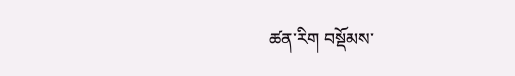ཚན་རིག བསྡོམས་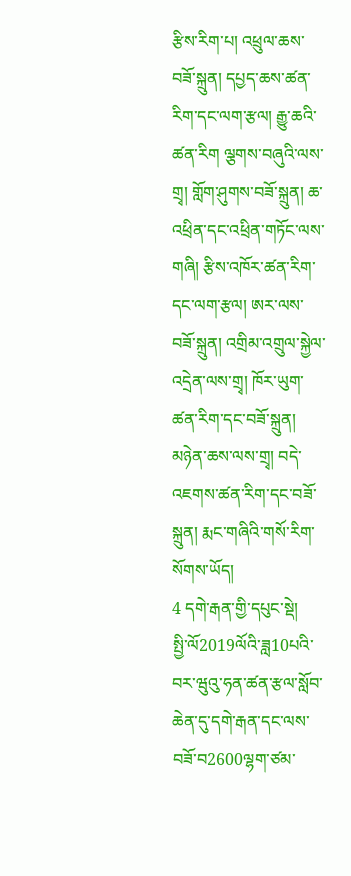རྩིས་རིག་པ། འཕྲུལ་ཆས་བཟོ་སྐྲུན། དཔྱད་ཆས་ཚན་རིག་དང་ལག་རྩལ། རྒྱུ་ཆའི་ཚན་རིག ལྕགས་བཞུའི་ལས་གྲྭ། གློག་ཤུགས་བཟོ་སྐྲུན། ཆ་འཕྲིན་དང་འཕྲིན་གཏོང་ལས་གཞི། རྩིས་འཁོར་ཚན་རིག་དང་ལག་རྩལ། ཨར་ལས་བཟོ་སྐྲུན། འགྲིམ་འགྲུལ་སྐྱེལ་འདྲེན་ལས་གྲྭ། ཁོར་ཡུག་ཚན་རིག་དང་བཟོ་སྐྲུན། མཉེན་ཆས་ལས་གྲྭ། བདེ་འཇགས་ཚན་རིག་དང་བཟོ་སྐྲུན། རྨང་གཞིའི་གསོ་རིག་སོགས་ཡོད།
4 དགེ་རྒན་གྱི་དཔུང་སྡེ།
སྤྱི་ལོ2019ལོའི་ཟླ10པའི་བར་ཝུའུ་ཧན་ཚན་རྩལ་སློབ་ཆེན་དུ་དགེ་རྒན་དང་ལས་བཟོ་བ2600ལྷག་ཙམ་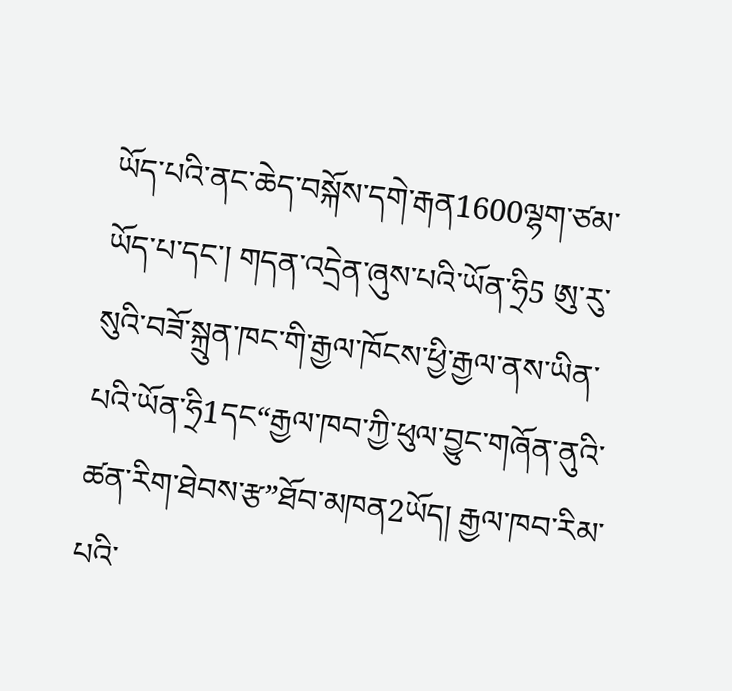ཡོད་པའི་ནང་ཆེད་བསྐོས་དགེ་རྒན1600ལྷག་ཙམ་ཡོད་པ་དང་། གདན་འདྲེན་ཞུས་པའི་ཡོན་ཧྲི5 ཨུ་རུ་སུའི་བཟོ་སྐྲུན་ཁང་གི་རྒྱལ་ཁོངས་ཕྱི་རྒྱལ་ནས་ཡིན་པའི་ཡོན་ཧྲི1དང“རྒྱལ་ཁབ་ཀྱི་ཕུལ་བྱུང་གཞོན་ནུའི་ཚན་རིག་ཐེབས་རྩ”ཐོབ་མཁན2ཡོད། རྒྱལ་ཁབ་རིམ་པའི་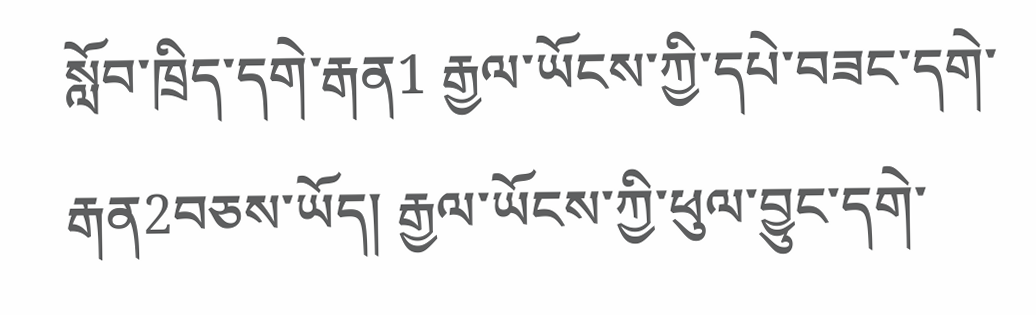སློབ་ཁྲིད་དགེ་རྒན1 རྒྱལ་ཡོངས་ཀྱི་དཔེ་བཟང་དགེ་རྒན2བཅས་ཡོད། རྒྱལ་ཡོངས་ཀྱི་ཕུལ་བྱུང་དགེ་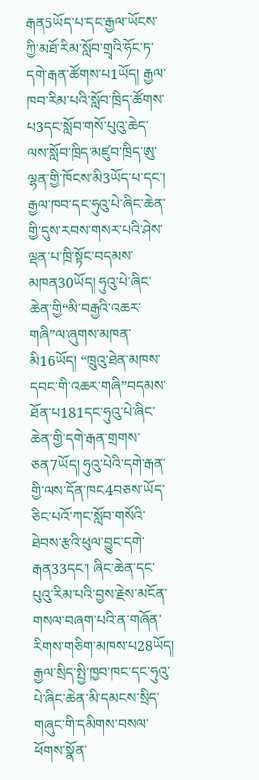རྒན5ཡོད་པ་དང་རྒྱལ་ཡོངས་ཀྱི་མཐོ་རིམ་སློབ་གྲྭའི་ཧོང་ཏ་དགེ་རྒན་ཚོགས་པ1ཡོད། རྒྱལ་ཁབ་རིམ་པའི་སློབ་ཁྲིད་ཚོགས་པ3དང་སློབ་གསོ་པུའུ་ཆེད་ལས་སློབ་ཁྲིད་མཛུབ་ཁྲིད་ཨུ་ལྷན་གྱི་ཁོངས་མི3ཡོད་པ་དང་། རྒྱལ་ཁབ་དང་ཧུའུ་པེ་ཞིང་ཆེན་གྱི་དུས་རབས་གསར་པའི་ཤེས་ལྡན་པ་ཁྲི་སྟོང་བདམས་མཁན30ཡོད། ཧུའུ་པེ་ཞིང་ཆེན་གྱི“མི་བརྒྱའི་འཆར་གཞི”ལ་ཞུགས་མཁན་མི16ཡོད། “ཁྲུའུ་ཐེན་མཁས་དབང་གི་འཆར་གཞི”བདམས་ཐོན་པ181དང་ཧུའུ་པེ་ཞིང་ཆེན་གྱི་དགེ་རྒན་གྲགས་ཅན7ཡོད། ཧུའུ་པེའི་དགེ་རྒན་གྱི་ལས་དོན་ཁང4བཅས་ཡོད་ཅིང་པའོ་ཀང་སློབ་གསོའི་ཐེབས་རྩའི་ཕུལ་བྱུང་དགེ་རྒན33དང་། ཞིང་ཆེན་དང་པུའུ་རིམ་པའི་བྱས་རྗེས་མངོན་གསལ་བཞག་པའི་ན་གཞོན་རིགས་གཅིག་མཁས་པ28ཡོད། རྒྱལ་སྲིད་སྤྱི་ཁྱབ་ཁང་དང་ཧུའུ་པེ་ཞིང་ཆེན་མི་དམངས་སྲིད་གཞུང་གི་དམིགས་བསལ་ཕོགས་སྣོན་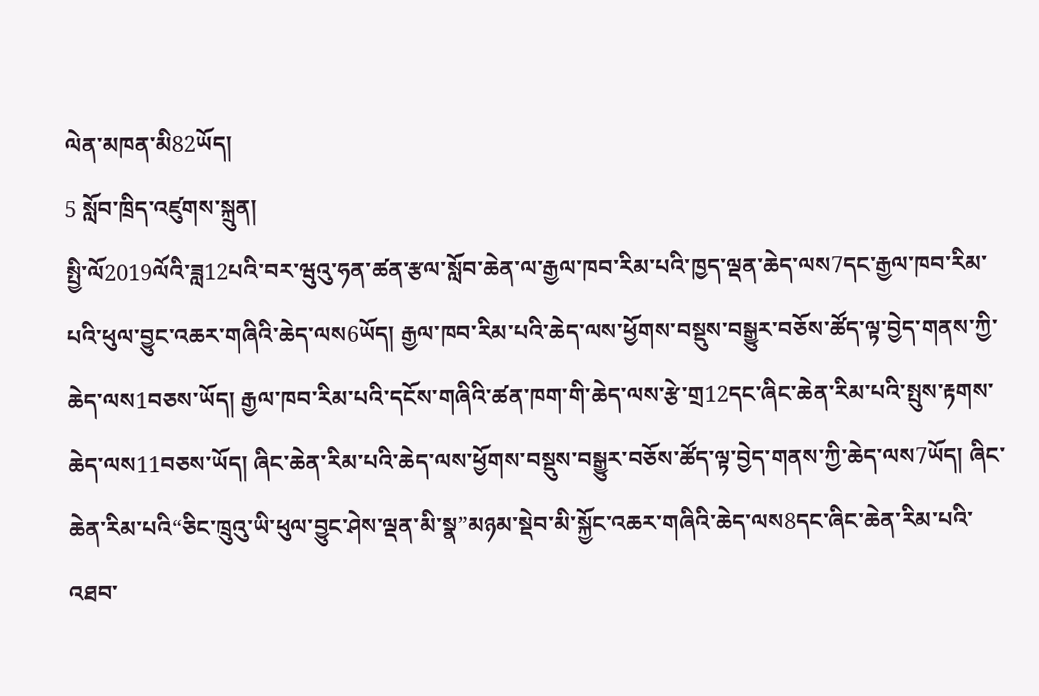ལེན་མཁན་མི82ཡོད།
5 སློབ་ཁྲིད་འཛུགས་སྐྲུན།
སྤྱི་ལོ2019ལོའི་ཟླ12པའི་བར་ཝུའུ་ཧན་ཚན་རྩལ་སློབ་ཆེན་ལ་རྒྱལ་ཁབ་རིམ་པའི་ཁྱད་ལྡན་ཆེད་ལས7དང་རྒྱལ་ཁབ་རིམ་པའི་ཕུལ་བྱུང་འཆར་གཞིའི་ཆེད་ལས6ཡོད། རྒྱལ་ཁབ་རིམ་པའི་ཆེད་ལས་ཕྱོགས་བསྡུས་བསྒྱུར་བཅོས་ཚོད་ལྟ་བྱེད་གནས་ཀྱི་ཆེད་ལས1བཅས་ཡོད། རྒྱལ་ཁབ་རིམ་པའི་དངོས་གཞིའི་ཚན་ཁག་གི་ཆེད་ལས་རྩེ་གྲ12དང་ཞིང་ཆེན་རིམ་པའི་སྤུས་རྟགས་ཆེད་ལས11བཅས་ཡོད། ཞིང་ཆེན་རིམ་པའི་ཆེད་ལས་ཕྱོགས་བསྡུས་བསྒྱུར་བཅོས་ཚོད་ལྟ་བྱེད་གནས་ཀྱི་ཆེད་ལས7ཡོད། ཞིང་ཆེན་རིམ་པའི“ཅིང་ཁྲུའུ་ཡི་ཕུལ་བྱུང་ཤེས་ལྡན་མི་སྣ”མཉམ་སྡེབ་མི་སྐྱོང་འཆར་གཞིའི་ཆེད་ལས8དང་ཞིང་ཆེན་རིམ་པའི་འཐབ་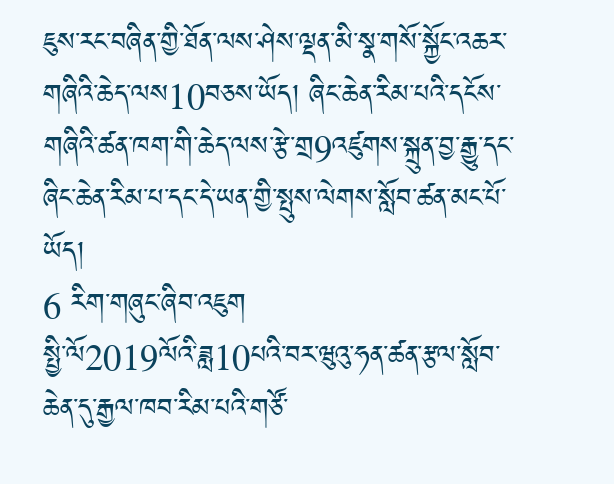ཇུས་རང་བཞིན་གྱི་ཐོན་ལས་ཤེས་ལྡན་མི་སྣ་གསོ་སྐྱོང་འཆར་གཞིའི་ཆེད་ལས10བཅས་ཡོད། ཞིང་ཆེན་རིམ་པའི་དངོས་གཞིའི་ཚན་ཁག་གི་ཆེད་ལས་རྩེ་གྲ9འཛུགས་སྐྲུན་བྱ་རྒྱུ་དང་ཞིང་ཆེན་རིམ་པ་དང་དེ་ཡན་གྱི་སྤུས་ལེགས་སློབ་ཚན་མང་པོ་ཡོད།
6 རིག་གཞུང་ཞིབ་འཇུག
སྤྱི་ལོ2019ལོའི་ཟླ10པའི་བར་ཝུའུ་ཧན་ཚན་རྩལ་སློབ་ཆེན་དུ་རྒྱལ་ཁབ་རིམ་པའི་གཙོ་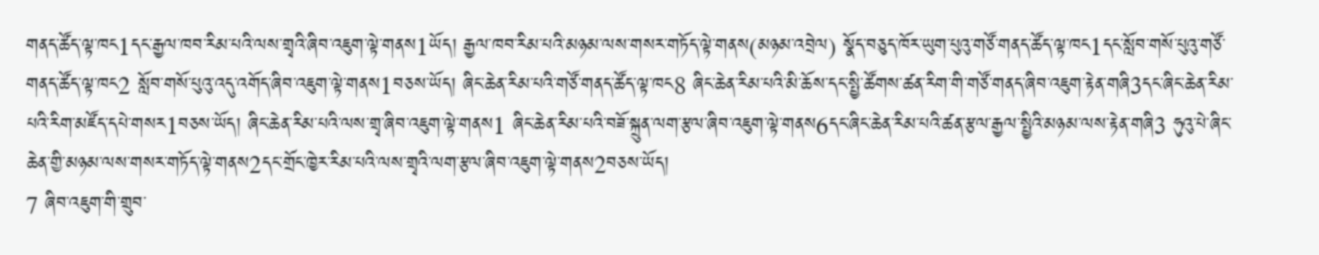གནད་ཚོད་ལྟ་ཁང1དང་རྒྱལ་ཁབ་རིམ་པའི་ལས་གྲྭའི་ཞིབ་འཇུག་ལྟེ་གནས1ཡོད། རྒྱལ་ཁབ་རིམ་པའི་མཉམ་ལས་གསར་གཏོད་ལྟེ་གནས(མཉམ་འབྲེལ) སྣོད་བཅུད་ཁོར་ཡུག་པུའུ་གཙོ་གནད་ཚོད་ལྟ་ཁང1དང་སློབ་གསོ་པུའུ་གཙོ་གནད་ཚོད་ལྟ་ཁང2 སློབ་གསོ་པུའུ་འདུ་འགོད་ཞིབ་འཇུག་ལྟེ་གནས1བཅས་ཡོད། ཞིང་ཆེན་རིམ་པའི་གཙོ་གནད་ཚོད་ལྟ་ཁང8 ཞིང་ཆེན་རིམ་པའི་མི་ཆོས་དང་སྤྱི་ཚོགས་ཚན་རིག་གི་གཙོ་གནད་ཞིབ་འཇུག་རྟེན་གཞི3དང་ཞིང་ཆེན་རིམ་པའི་རིག་མཛོད་དཔེ་གསར1བཅས་ཡོད། ཞིང་ཆེན་རིམ་པའི་ལས་གྲྭ་ཞིབ་འཇུག་ལྟེ་གནས1 ཞིང་ཆེན་རིམ་པའི་བཟོ་སྐྲུན་ལག་རྩལ་ཞིབ་འཇུག་ལྟེ་གནས6དང་ཞིང་ཆེན་རིམ་པའི་ཚན་རྩལ་རྒྱལ་སྤྱིའི་མཉམ་ལས་རྟེན་གཞི3 ཧུའུ་པེ་ཞིང་ཆེན་གྱི་མཉམ་ལས་གསར་གཏོད་ལྟེ་གནས2དང་གྲོང་ཁྱེར་རིམ་པའི་ལས་གྲྭའི་ལག་རྩལ་ཞིབ་འཇུག་ལྟེ་གནས2བཅས་ཡོད།
7 ཞིབ་འཇུག་གི་གྲུབ་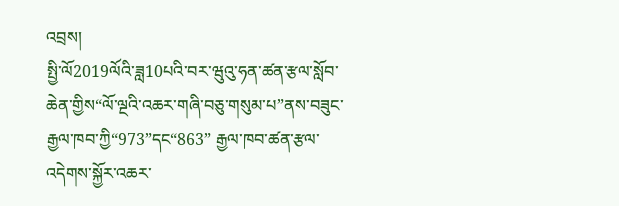འབྲས།
སྤྱི་ལོ2019ལོའི་ཟླ10པའི་བར་ཝུའུ་ཧན་ཚན་རྩལ་སློབ་ཆེན་གྱིས“ལོ་ལྔའི་འཆར་གཞི་བཅུ་གསུམ་པ”ནས་བཟུང་རྒྱལ་ཁབ་ཀྱི“973”དང“863” རྒྱལ་ཁབ་ཚན་རྩལ་འདེགས་སྐྱོར་འཆར་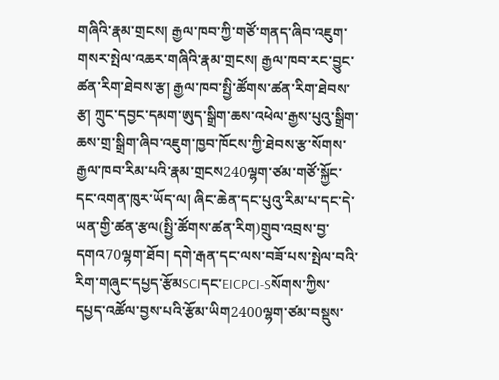གཞིའི་རྣམ་གྲངས། རྒྱལ་ཁབ་ཀྱི་གཙོ་གནད་ཞིབ་འཇུག་གསར་སྤེལ་འཆར་གཞིའི་རྣམ་གྲངས། རྒྱལ་ཁབ་རང་བྱུང་ཚན་རིག་ཐེབས་རྩ། རྒྱལ་ཁབ་སྤྱི་ཚོགས་ཚན་རིག་ཐེབས་རྩ། ཀྲུང་དབྱང་དམག་ཨུད་སྒྲིག་ཆས་འཕེལ་རྒྱས་པུའུ་སྒྲིག་ཆས་གྲ་སྒྲིག་ཞིབ་འཇུག་ཁྱབ་ཁོངས་ཀྱི་ཐེབས་རྩ་སོགས་རྒྱལ་ཁབ་རིམ་པའི་རྣམ་གྲངས240ལྷག་ཙམ་གཙོ་སྐྱོང་དང་འགན་ཁུར་ཡོད་ལ། ཞིང་ཆེན་དང་པུའུ་རིམ་པ་དང་དེ་ཡན་གྱི་ཚན་རྩལ(སྤྱི་ཚོགས་ཚན་རིག)གྲུབ་འབྲས་བྱ་དགའ70ལྷག་ཐོབ། དགེ་རྒན་དང་ལས་བཟོ་པས་སྤེལ་བའི་རིག་གཞུང་དཔྱད་རྩོམSCIདང་EICPCI-Sསོགས་ཀྱིས་དཔྱད་འཚོལ་བྱས་པའི་རྩོམ་ཡིག2400ལྷག་ཙམ་བསྡུས་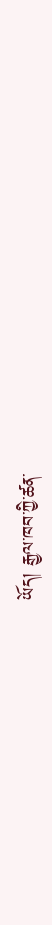ཡོད། རྒྱལ་ཁབ་ཀྱི་ཚན་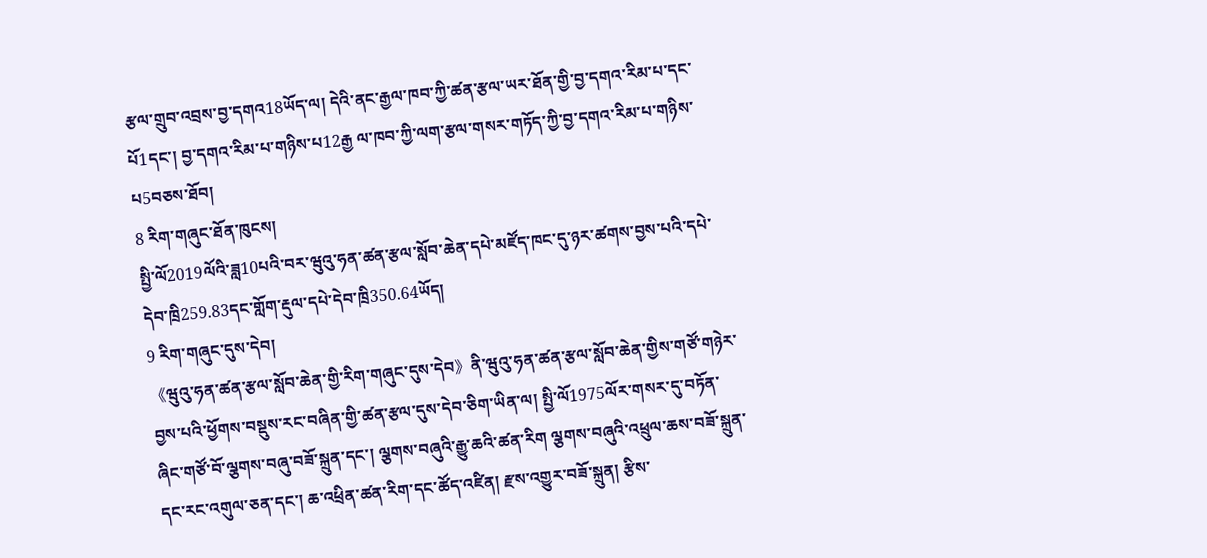རྩལ་གྲུབ་འབྲས་བྱ་དགའ18ཡོད་ལ། དེའི་ནང་རྒྱལ་ཁབ་ཀྱི་ཚན་རྩལ་ཡར་ཐོན་གྱི་བྱ་དགའ་རིམ་པ་དང་པོ1དང་། བྱ་དགའ་རིམ་པ་གཉིས་པ12རྒྱ ལ་ཁབ་ཀྱི་ལག་རྩལ་གསར་གཏོད་ཀྱི་བྱ་དགའ་རིམ་པ་གཉིས་པ5བཅས་ཐོབ།
8 རིག་གཞུང་ཐོན་ཁུངས།
སྤྱི་ལོ2019ལོའི་ཟླ10པའི་བར་ཝུའུ་ཧན་ཚན་རྩལ་སློབ་ཆེན་དཔེ་མཛོད་ཁང་དུ་ཉར་ཚགས་བྱས་པའི་དཔེ་དེབ་ཁྲི259.83དང་གློག་རྡུལ་དཔེ་དེབ་ཁྲི350.64ཡོད།
9 རིག་གཞུང་དུས་དེབ།
《ཝུའུ་ཧན་ཚན་རྩལ་སློབ་ཆེན་གྱི་རིག་གཞུང་དུས་དེབ》ནི་ཝུའུ་ཧན་ཚན་རྩལ་སློབ་ཆེན་གྱིས་གཙོ་གཉེར་བྱས་པའི་ཕྱོགས་བསྡུས་རང་བཞིན་གྱི་ཚན་རྩལ་དུས་དེབ་ཅིག་ཡིན་ལ། སྤྱི་ལོ1975ལོར་གསར་དུ་བཏོན་ཞིང་གཙོ་བོ་ལྕགས་བཞུ་བཟོ་སྐྲུན་དང་། ལྕགས་བཞུའི་རྒྱུ་ཆའི་ཚན་རིག ལྕགས་བཞུའི་འཕྲུལ་ཆས་བཟོ་སྐྲུན་དང་རང་འགུལ་ཅན་དང་། ཆ་འཕྲིན་ཚན་རིག་དང་ཚོད་འཛིན། རྫས་འགྱུར་བཟོ་སྐྲུན། རྩིས་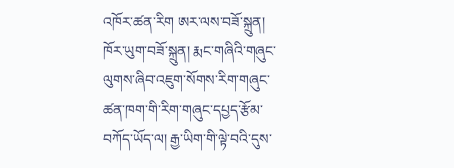འཁོར་ཚན་རིག ཨར་ལས་བཟོ་སྐྲུན། ཁོར་ཡུག་བཟོ་སྐྲུན། རྨང་གཞིའི་གཞུང་ལུགས་ཞིབ་འཇུག་སོགས་རིག་གཞུང་ཚན་ཁག་གི་རིག་གཞུང་དཔྱད་རྩོམ་བཀོད་ཡོད་ལ། རྒྱ་ཡིག་གི་ལྟེ་བའི་དུས་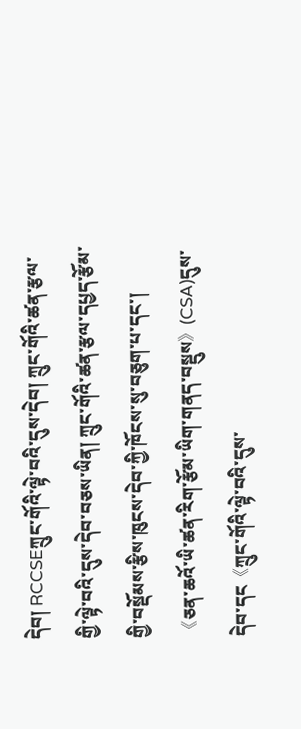དེབ། RCCSEཀྲུང་གོའི་ལྟེ་བའི་དུས་དེབ། ཀྲུང་གོའི་ཚན་རྩལ་གྱི་ལྟེ་བའི་དུས་དེབ་བཅས་ཡིན། ཀྲུང་གོའི་ཚན་རྩལ་དཔྱད་རྩོམ་གྱི་བསྡོམས་རྩིས་ཁུངས་དེབ་ཀྱི་ཁོངས་སུ་བཅུག་པ་དང་། 《ཅན་ཆའོ་ཡི་ཚན་རིག་རྩོམ་ཡིག་གནད་བསྡུས》(CSA)དུས་དེབ་དང《ཀྲུང་གོའི་ལྟེ་བའི་དུས་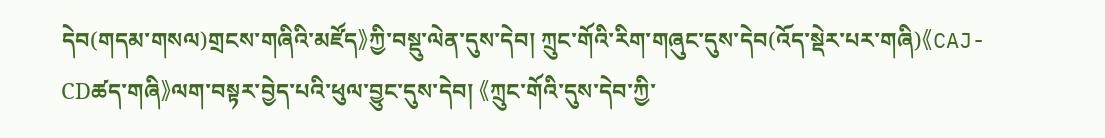དེབ(གདམ་གསལ)གྲངས་གཞིའི་མཛོད》ཀྱི་བསྡུ་ལེན་དུས་དེབ། ཀྲུང་གོའི་རིག་གཞུང་དུས་དེབ(འོད་སྡེར་པར་གཞི)《CAJ-CDཚད་གཞི》ལག་བསྟར་བྱེད་པའི་ཕུལ་བྱུང་དུས་དེབ། 《ཀྲུང་གོའི་དུས་དེབ་ཀྱི་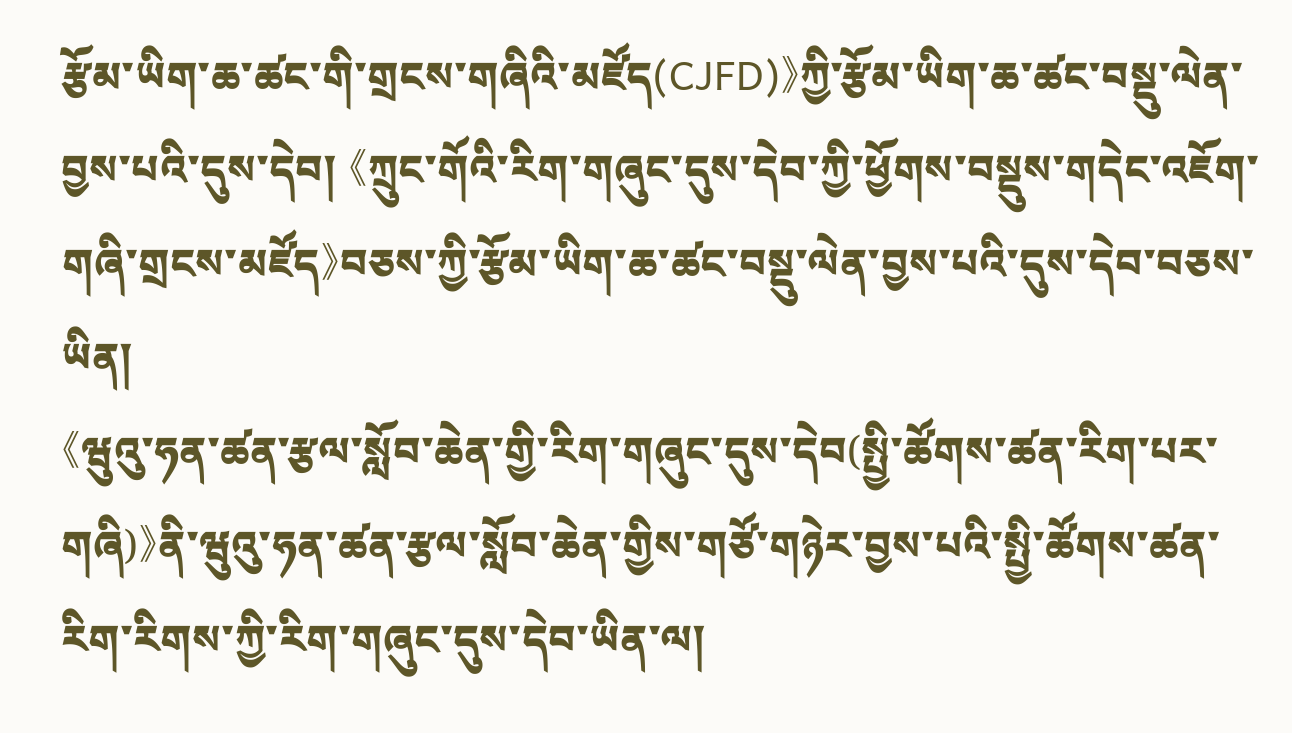རྩོམ་ཡིག་ཆ་ཚང་གི་གྲངས་གཞིའི་མཛོད(CJFD)》ཀྱི་རྩོམ་ཡིག་ཆ་ཚང་བསྡུ་ལེན་བྱས་པའི་དུས་དེབ། 《ཀྲུང་གོའི་རིག་གཞུང་དུས་དེབ་ཀྱི་ཕྱོགས་བསྡུས་གདེང་འཇོག་གཞི་གྲངས་མཛོད》བཅས་ཀྱི་རྩོམ་ཡིག་ཆ་ཚང་བསྡུ་ལེན་བྱས་པའི་དུས་དེབ་བཅས་ཡིན།
《ཝུའུ་ཧན་ཚན་རྩལ་སློབ་ཆེན་གྱི་རིག་གཞུང་དུས་དེབ(སྤྱི་ཚོགས་ཚན་རིག་པར་གཞི)》ནི་ཝུའུ་ཧན་ཚན་རྩལ་སློབ་ཆེན་གྱིས་གཙོ་གཉེར་བྱས་པའི་སྤྱི་ཚོགས་ཚན་རིག་རིགས་ཀྱི་རིག་གཞུང་དུས་དེབ་ཡིན་ལ།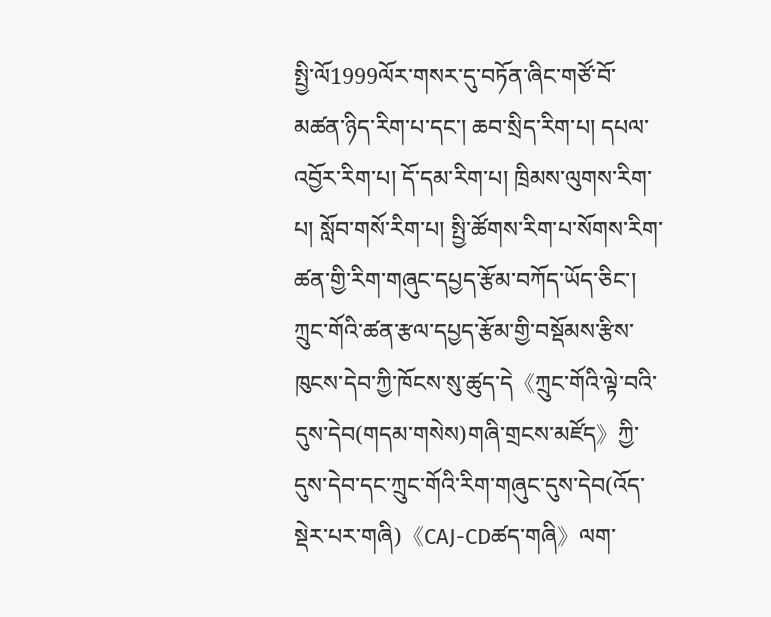སྤྱི་ལོ1999ལོར་གསར་དུ་བཏོན་ཞིང་གཙོ་བོ་མཚན་ཉིད་རིག་པ་དང་། ཆབ་སྲིད་རིག་པ། དཔལ་འབྱོར་རིག་པ། དོ་དམ་རིག་པ། ཁྲིམས་ལུགས་རིག་པ། སློབ་གསོ་རིག་པ། སྤྱི་ཚོགས་རིག་པ་སོགས་རིག་ཚན་གྱི་རིག་གཞུང་དཔྱད་རྩོམ་བཀོད་ཡོད་ཅིང་། ཀྲུང་གོའི་ཚན་རྩལ་དཔྱད་རྩོམ་གྱི་བསྡོམས་རྩིས་ཁུངས་དེབ་ཀྱི་ཁོངས་སུ་ཚུད་དེ《ཀྲུང་གོའི་ལྟེ་བའི་དུས་དེབ(གདམ་གསེས)གཞི་གྲངས་མཛོད》ཀྱི་དུས་དེབ་དང་ཀྲུང་གོའི་རིག་གཞུང་དུས་དེབ(འོད་སྡེར་པར་གཞི)《CAJ-CDཚད་གཞི》ལག་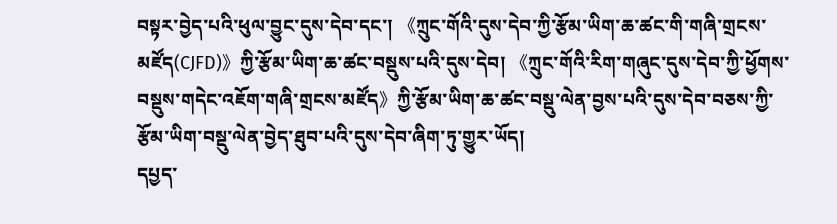བསྟར་བྱེད་པའི་ཕུལ་བྱུང་དུས་དེབ་དང་། 《ཀྲུང་གོའི་དུས་དེབ་ཀྱི་རྩོམ་ཡིག་ཆ་ཚང་གི་གཞི་གྲངས་མཛོད(CJFD)》ཀྱི་རྩོམ་ཡིག་ཆ་ཚང་བསྡུས་པའི་དུས་དེབ། 《ཀྲུང་གོའི་རིག་གཞུང་དུས་དེབ་ཀྱི་ཕྱོགས་བསྡུས་གདེང་འཇོག་གཞི་གྲངས་མཛོད》ཀྱི་རྩོམ་ཡིག་ཆ་ཚང་བསྡུ་ལེན་བྱས་པའི་དུས་དེབ་བཅས་ཀྱི་རྩོམ་ཡིག་བསྡུ་ལེན་བྱེད་ཐུབ་པའི་དུས་དེབ་ཞིག་ཏུ་གྱུར་ཡོད།
དཔྱད་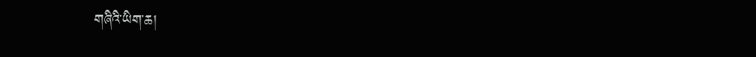གཞིའི་ཡིག་ཆ།